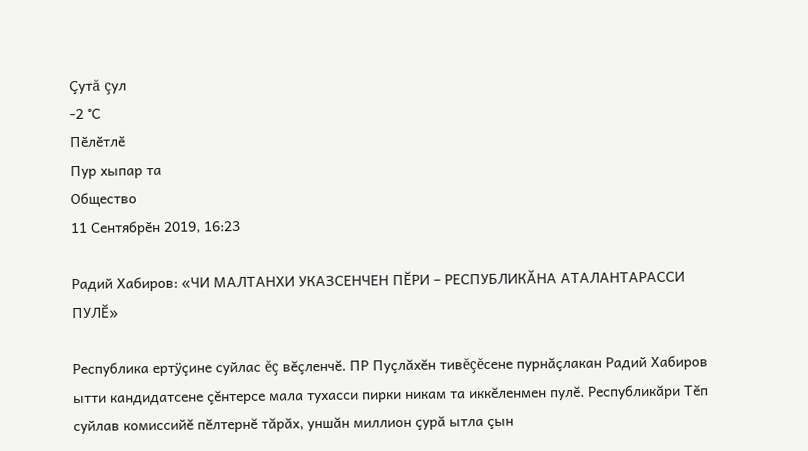Çутă çул
-2 °С
Пӗлӗтлӗ
Пур хыпар та
Общество
11 Сентябрӗн 2019, 16:23

Радий Хабиров: «ЧИ МАЛТАНХИ УКАЗСЕНЧЕН ПĔРИ – РЕСПУБЛИКĂНА АТАЛАНТАРАССИ ПУЛĔ»

Республика ертÿçине суйлас ĕç вĕçленчĕ. ПР Пуçлăхĕн тивĕçĕсене пурнăçлакан Радий Хабиров ытти кандидатсене çĕнтерсе мала тухасси пирки никам та иккĕленмен пулĕ. Республикăри Тĕп суйлав комиссийĕ пĕлтернĕ тăрăх, уншăн миллион çурă ытла çын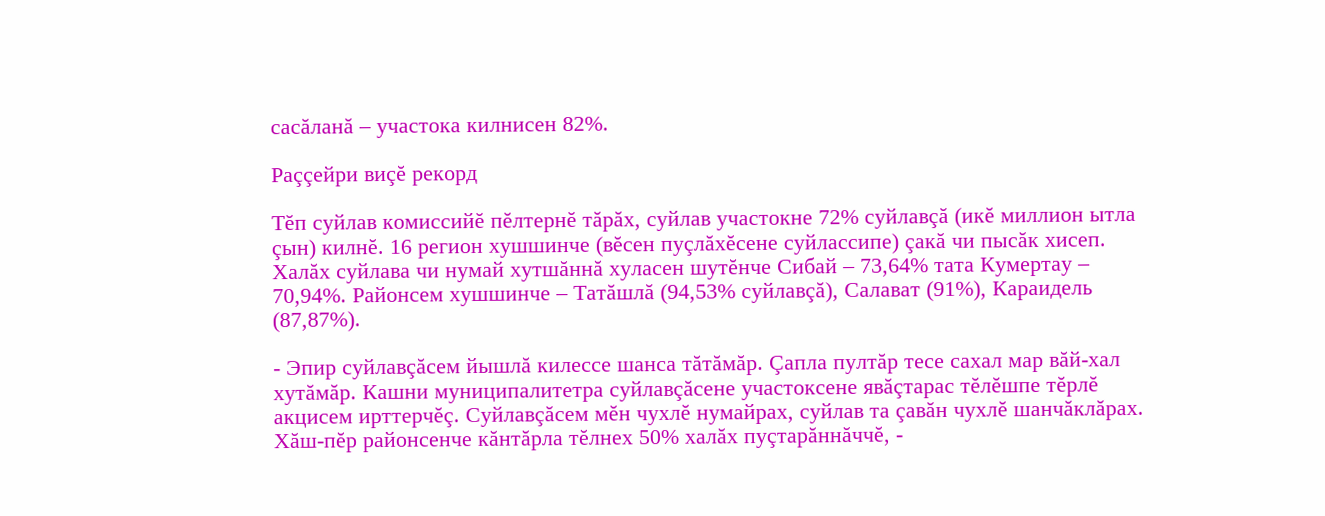сасăланă – участока килнисен 82%.

Раççейри виçĕ рекорд

Тĕп суйлав комиссийĕ пĕлтернĕ тăрăх, суйлав участокне 72% суйлавçă (икĕ миллион ытла çын) килнĕ. 16 регион хушшинче (вĕсен пуçлăхĕсене суйлассипе) çакă чи пысăк хисеп. Халăх суйлава чи нумай хутшăннă хуласен шутĕнче Сибай – 73,64% тата Кумертау – 70,94%. Районсем хушшинче – Татăшлă (94,53% суйлавçă), Салават (91%), Караидель (87,87%).

- Эпир суйлавçăсем йышлă килессе шанса тăтăмăр. Çапла пултăр тесе сахал мар вăй-хал хутăмăр. Кашни муниципалитетра суйлавçăсене участоксене явăçтарас тĕлĕшпе тĕрлĕ акцисем ирттерчĕç. Суйлавçăсем мĕн чухлĕ нумайрах, суйлав та çавăн чухлĕ шанчăклăрах. Хăш-пĕр районсенче кăнтăрла тĕлнех 50% халăх пуçтарăннăччĕ, -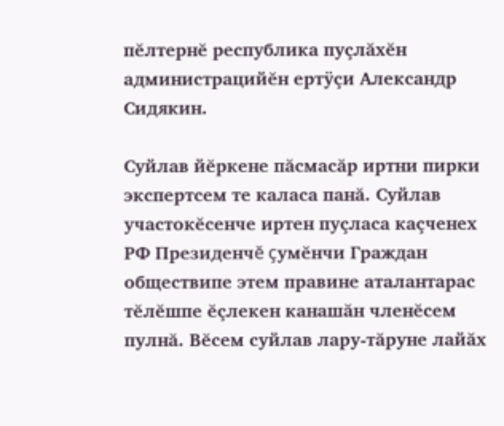пĕлтернĕ республика пуçлăхĕн администрацийĕн ертÿçи Александр Сидякин.

Суйлав йĕркене пăсмасăр иртни пирки экспертсем те каласа панă. Суйлав участокĕсенче иртен пуçласа каçченех РФ Президенчĕ çумĕнчи Граждан обществипе этем правине аталантарас тĕлĕшпе ĕçлекен канашăн членĕсем пулнă. Вĕсем суйлав лару-тăруне лайăх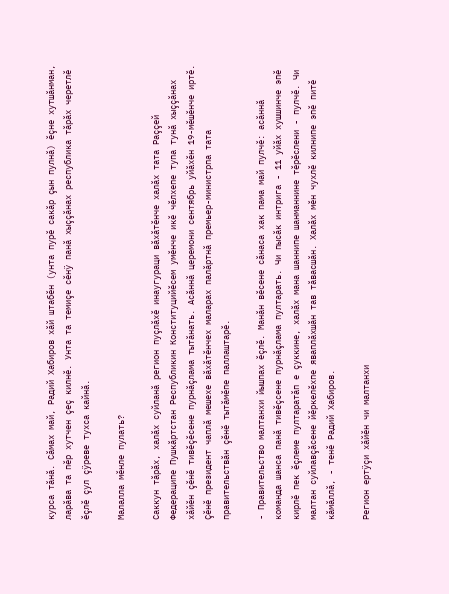курса тăнă. Сăмах май, Радий Хабиров хăй штабĕн (унта пурĕ сакăр çын пулнă) ĕçне хутшăнман, ларăва та пĕр хутчен çеç килнĕ. Унта та темиçе сĕнÿ панă хыççăнах республика тăрăх черетлĕ ĕçлĕ çул çÿреве тухса кайнă.

Малалла мĕнле пулать?

Саккун тăрăх, халăх суйланă регион пуçлăхĕ инаугураци вăхăтĕнче халăх тата Раççей Федераципе Пушкăртстан Республикин Конституцийĕсем умĕнче икĕ чĕлхепе тупа тунă хыççăнах хăйĕн çĕнĕ тивĕçĕсене пурнăçлама тытăнать. Асăннă церемони сентябрь уйăхĕн 19-мĕшĕнче иртĕ. Çĕнĕ президент чаплă мешехе вăхăтĕнчех маларах палăртнă премьер-министрпа тата правительствăн çĕнĕ тытăмĕпе паллаштарĕ.

- Правительство малтанхи йышпах ĕçлĕ. Манăн вĕсене сăнаса хак пама май пулчĕ: асăннă команда шанса панă тивĕçсене пурнăçлама пултарать. Чи пысăк интрига - 11 уйăх хушшинче эпĕ кирлĕ пек ĕçлеме пултаратăп е çуккине, халăх мана шаннипе шанманнине тĕрĕслени - пулчĕ. Чи малтан суйлавçăсене йĕркелĕхпе яваплăхшăн тав тăвасшăн. Халăх мĕн чухлĕ килнипе эпĕ питĕ кăмăллă, - тенĕ Радий Хабиров.

Регион ертÿçи хăйĕн чи малтанхи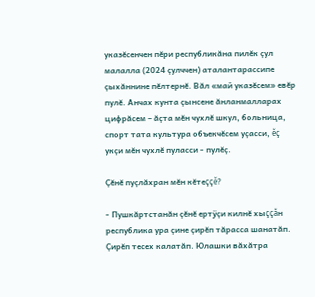указĕсенчен пĕри республикăна пилĕк çул малалла (2024 çулччен) аталантарассипе çыхăннине пĕлтернĕ. Вăл «май указĕсем» евĕр пулĕ. Анчах кунта çынсене ăнланмалларах цифрăсем – ăçта мĕн чухлĕ шкул, больница, спорт тата культура объекчĕсем уçасси, ĕç укçи мĕн чухлĕ пуласси - пулĕç.

Çĕнĕ пуçлăхран мĕн кĕтеççĕ?

- Пушкăртстанăн çĕнĕ ертÿçи килнĕ хыççăн республика ура çине çирĕп тăрасса шанатăп. Çирĕп тесех калатăп. Юлашки вăхăтра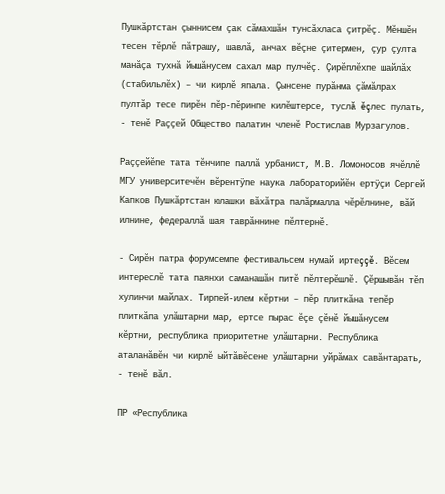Пушкăртстан çыннисем çак сăмахшăн тунсăхласа çитрĕç. Мĕншĕн тесен тĕрлĕ пăтрашу, шавлă, анчах вĕçне çитермен, çур çулта манăçа тухнă йышăнусем сахал мар пулчĕç. Çирĕплĕхпе шайлăх (стабильлĕх) – чи кирлĕ япала. Çынсене пурăнма çăмăлрах пултăр тесе пирĕн пĕр-пĕринпе килĕштерсе, туслă ĕçлес пулать, - тенĕ Раççей Общество палатин членĕ Ростислав Мурзагулов.

Раççейĕпе тата тĕнчипе паллă урбанист, М.В. Ломоносов ячĕллĕ МГУ университечĕн вĕрентÿпе наука лабораторийĕн ертÿçи Сергей Капков Пушкăртстан юлашки вăхăтра палăрмалла чĕрĕлнине, вăй илнине, федераллă шая таврăннине пĕлтернĕ.

- Сирĕн патра форумсемпе фестивальсем нумай иртеççĕ. Вĕсем интереслĕ тата паянхи саманашăн питĕ пĕлтерĕшлĕ. Çĕршывăн тĕп хулинчи майлах. Тирпей-илем кĕртни – пĕр плиткăна тепĕр плиткăпа улăштарни мар, ертсе пырас ĕçе çĕнĕ йышăнусем кĕртни, республика приоритетне улăштарни. Республика аталанăвĕн чи кирлĕ ыйтăвĕсене улăштарни уйрăмах савăнтарать, - тенĕ вăл.

ПР «Республика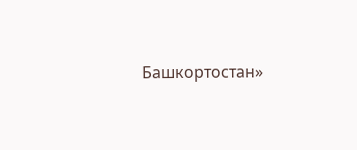Башкортостан»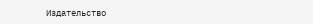Издательство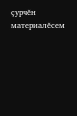çурчĕн материалĕсем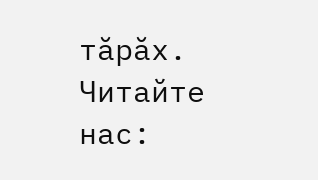тăрăх.
Читайте нас: